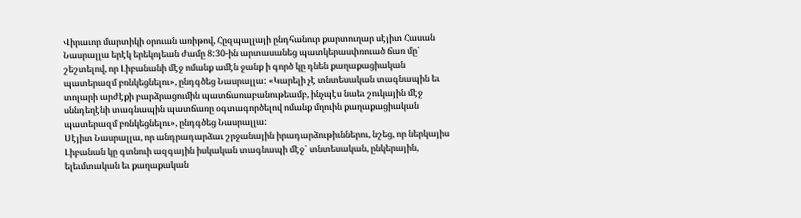Վիրաւոր մարտիկի օրուան առիթով, Հըզպալլայի ընդհանուր քարտուղար սէյիտ Հասան Նասրալլա երէկ երեկոյեան ժամը 8:30-ին արտասանեց պատկերասփռուած ճառ մը` շեշտելով, որ Լիբանանի մէջ ոմանք ամէն ջանք ի գործ կը դնեն քաղաքացիական պատերազմ բռնկեցնելու», ընդգծեց Նասրալլա: «Կարելի չէ տնտեսական տագնապին եւ տոլարի արժէքի բարձրացումին պատճառաբանութեամբ, ինչպէս նաեւ շուկային մէջ սննդեղէնի տագնապին պատճառը օգտագործելով ոմանք մղուին քաղաքացիական պատերազմ բռնկեցնելու», ընդգծեց Նասրալլա:
Սէյիտ Նասրալլա, որ անդրադարձաւ շրջանային իրադարձութիւններու, նշեց, որ ներկայիս Լիբանան կը գտնուի ազգային իսկական տագնապի մէջ` տնտեսական, ընկերային, ելեւմտական եւ քաղաքական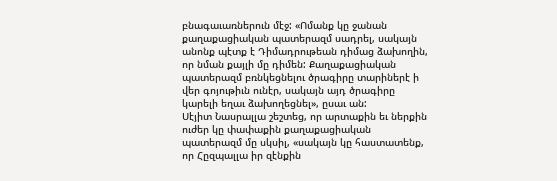բնագաւառներուն մէջ: «Ոմանք կը ջանան քաղաքացիական պատերազմ սադրել, սակայն անոնք պէտք է Դիմադրութեան դիմաց ձախողին, որ նման քայլի մը դիմեն: Քաղաքացիական պատերազմ բռնկեցնելու ծրագիրը տարիներէ ի վեր գոյութիւն ունէր, սակայն այդ ծրագիրը կարելի եղաւ ձախողեցնել», ըսաւ ան:
Սէյիտ Նասրալլա շեշտեց, որ արտաքին եւ ներքին ուժեր կը փափաքին քաղաքացիական պատերազմ մը սկսիլ, «սակայն կը հաստատենք, որ Հըզպալլա իր զէնքին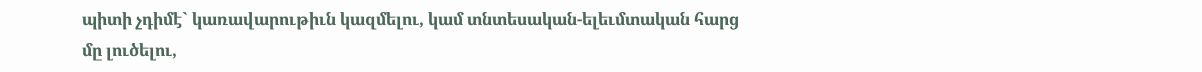պիտի չդիմէ` կառավարութիւն կազմելու, կամ տնտեսական-ելեւմտական հարց մը լուծելու,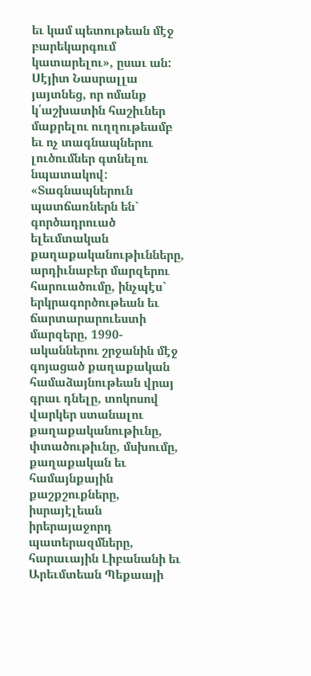եւ կամ պետութեան մէջ բարեկարգում կատարելու», ըսաւ ան:
Սէյիտ Նասրալլա յայտնեց, որ ոմանք կ՛աշխատին հաշիւներ մաքրելու ուղղութեամբ եւ ոչ տագնապներու լուծումներ գտնելու նպատակով: «Տագնապներուն պատճառներն են` գործադրուած ելեւմտական քաղաքականութիւնները, արդիւնաբեր մարզերու հարուածումը, ինչպէս` երկրագործութեան եւ ճարտարարուեստի մարզերը, 1990-ականներու շրջանին մէջ գոյացած քաղաքական համաձայնութեան վրայ գրաւ դնելը, տոկոսով վարկեր ստանալու քաղաքականութիւնը, փտածութիւնը, մսխումը, քաղաքական եւ համայնքային քաշքշուքները, իսրայէլեան իրերայաջորդ պատերազմները, հարաւային Լիբանանի եւ Արեւմտեան Պեքաայի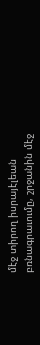մէջ տիրող իսրայէլեան բռնագրաւումը, շրջանին մէջ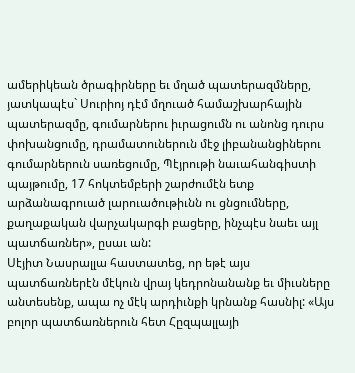ամերիկեան ծրագիրները եւ մղած պատերազմները, յատկապէս` Սուրիոյ դէմ մղուած համաշխարհային պատերազմը, գումարներու իւրացումն ու անոնց դուրս փոխանցումը, դրամատուներուն մէջ լիբանանցիներու գումարներուն սառեցումը, Պէյրութի նաւահանգիստի պայթումը, 17 հոկտեմբերի շարժումէն ետք արձանագրուած լարուածութիւնն ու ցնցումները, քաղաքական վարչակարգի բացերը, ինչպէս նաեւ այլ պատճառներ», ըսաւ ան:
Սէյիտ Նասրալլա հաստատեց, որ եթէ այս պատճառներէն մէկուն վրայ կեդրոնանանք եւ միւսները անտեսենք, ապա ոչ մէկ արդիւնքի կրնանք հասնիլ: «Այս բոլոր պատճառներուն հետ Հըզպալլայի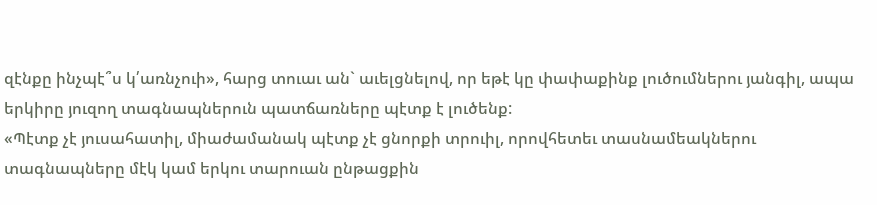զէնքը ինչպէ՞ս կ՛առնչուի», հարց տուաւ ան` աւելցնելով, որ եթէ կը փափաքինք լուծումներու յանգիլ, ապա երկիրը յուզող տագնապներուն պատճառները պէտք է լուծենք:
«Պէտք չէ յուսահատիլ, միաժամանակ պէտք չէ ցնորքի տրուիլ, որովհետեւ տասնամեակներու տագնապները մէկ կամ երկու տարուան ընթացքին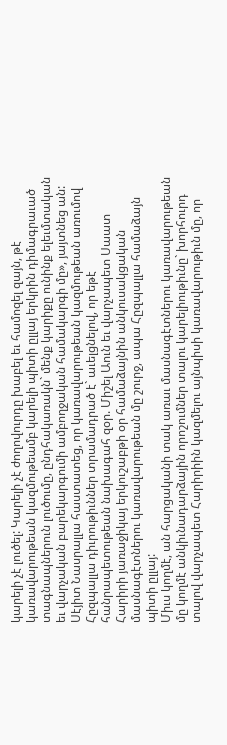կարելի չէ լուծել: Կարելի չէ ժողովուրդը խաբել եւ համոզել զայն, թէ կառավարութեան կազմութեամբ կարելի պիտի ըլլայ երկրին դիմագրաւած տագնապներուն լուծումը, ընդհակառակն` մենք կարիքը ունինք ելեւմտական եւ վարչական բարեկարգումի ամբողջական համակարգի մը», յայտնեց ան:
Սէյիտ Նասրալլա հաստատեց, որ կառավարութեան կազմութեան առումով Հըզպալլա դիւրութիւններ տրամադրած է` աւելցնելով, որ եթէ հանրապետութեան նախագահ զօր. Միշել Աուն եւ վարչապետ Սաատ Հարիրի յառաջիկայ երկուշաբթի օր համաձայնին անկուսակցական մասնագէտներու կառավարութեան մը շուրջ, ապա Հըզպալլա համաձայն պիտի ըլլայ:
Միւս կողմէ, ան հարցականի տակ առաւ մասնագէտներու կառավարութեան մը կողմէ անկիւնադարձային որոշումներ տալու կարելիութիւնը` խորհուրդ տալով վարչապետ Հարիրիին կազմելու այնպիսի կառավարութիւն մը, որ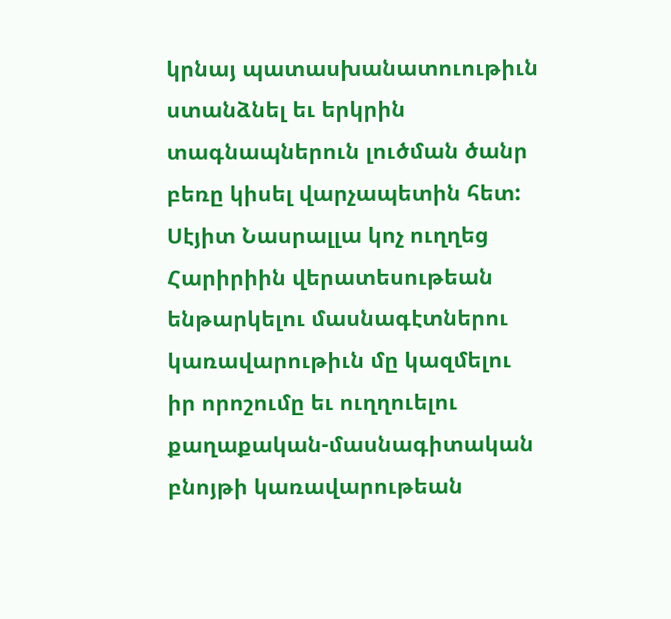կրնայ պատասխանատուութիւն ստանձնել եւ երկրին տագնապներուն լուծման ծանր բեռը կիսել վարչապետին հետ:
Սէյիտ Նասրալլա կոչ ուղղեց Հարիրիին վերատեսութեան ենթարկելու մասնագէտներու կառավարութիւն մը կազմելու իր որոշումը եւ ուղղուելու քաղաքական-մասնագիտական բնոյթի կառավարութեան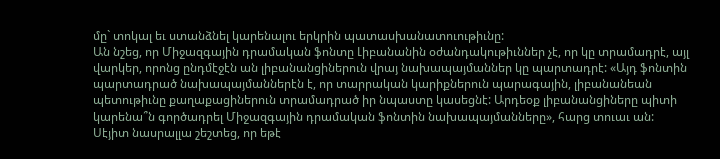մը` տոկալ եւ ստանձնել կարենալու երկրին պատասխանատուութիւնը:
Ան նշեց, որ Միջազգային դրամական ֆոնտը Լիբանանին օժանդակութիւններ չէ, որ կը տրամադրէ, այլ վարկեր, որոնց ընդմէջէն ան լիբանանցիներուն վրայ նախապայմաններ կը պարտադրէ: «Այդ ֆոնտին պարտադրած նախապայմաններէն է, որ տարրական կարիքներուն պարագային, լիբանանեան պետութիւնը քաղաքացիներուն տրամադրած իր նպաստը կասեցնէ: Արդեօք լիբանանցիները պիտի կարենա՞ն գործադրել Միջազգային դրամական ֆոնտին նախապայմանները», հարց տուաւ ան:
Սէյիտ նասրալլա շեշտեց, որ եթէ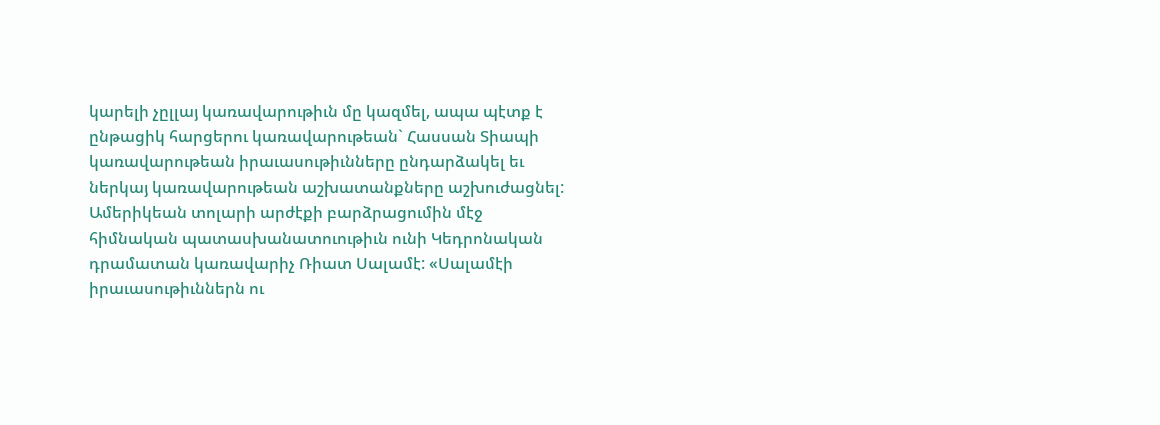կարելի չըլլայ կառավարութիւն մը կազմել, ապա պէտք է ընթացիկ հարցերու կառավարութեան` Հասսան Տիապի կառավարութեան իրաւասութիւնները ընդարձակել եւ ներկայ կառավարութեան աշխատանքները աշխուժացնել:
Ամերիկեան տոլարի արժէքի բարձրացումին մէջ հիմնական պատասխանատուութիւն ունի Կեդրոնական դրամատան կառավարիչ Ռիատ Սալամէ: «Սալամէի իրաւասութիւններն ու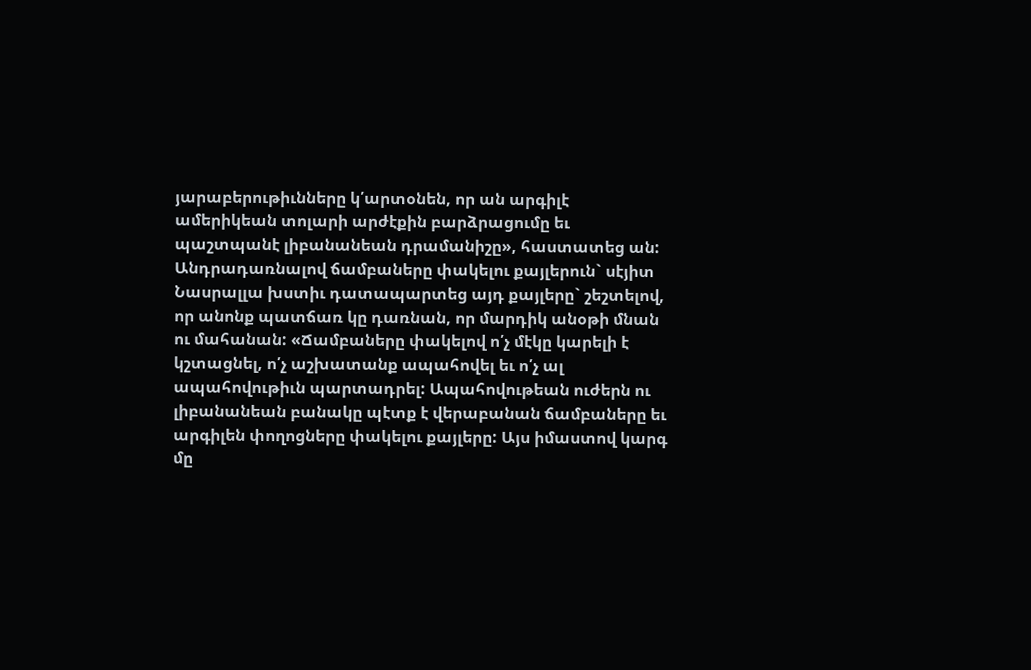յարաբերութիւնները կ՛արտօնեն, որ ան արգիլէ ամերիկեան տոլարի արժէքին բարձրացումը եւ պաշտպանէ լիբանանեան դրամանիշը», հաստատեց ան:
Անդրադառնալով ճամբաները փակելու քայլերուն` սէյիտ Նասրալլա խստիւ դատապարտեց այդ քայլերը` շեշտելով, որ անոնք պատճառ կը դառնան, որ մարդիկ անօթի մնան ու մահանան: «Ճամբաները փակելով ո՛չ մէկը կարելի է կշտացնել, ո՛չ աշխատանք ապահովել եւ ո՛չ ալ ապահովութիւն պարտադրել: Ապահովութեան ուժերն ու լիբանանեան բանակը պէտք է վերաբանան ճամբաները եւ արգիլեն փողոցները փակելու քայլերը: Այս իմաստով կարգ մը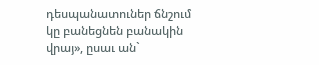դեսպանատուներ ճնշում կը բանեցնեն բանակին վրայ», ըսաւ ան`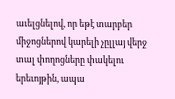աւելցնելով, որ եթէ տարբեր միջոցներով կարելի չըլլայ վերջ տալ փողոցները փակելու երեւոյթին, ապա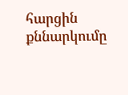հարցին քննարկումը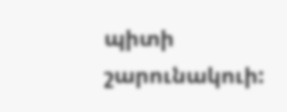պիտի շարունակուի: